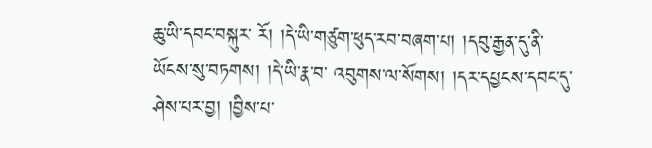ཆུ་ཡི་དབང་བསྐུར་ རོ། །དེ་ཡི་གཙུག་ཕུད་རབ་བཞག་པ། །དབུ་རྒྱན་དུ་ནི་ཡོངས་སུ་བཏགས། །དེ་ཡི་རྣ་བ་ འབུགས་ལ་སོགས། །དར་དཔྱངས་དབང་དུ་ཤེས་པར་བྱ། །བྱིས་པ་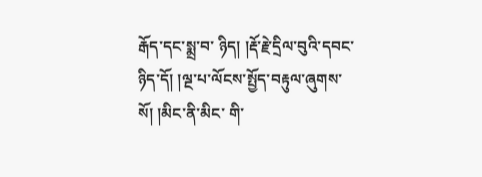རྒོད་དང་སྨྲ་བ་ ཉིད། །རྡོ་རྗེ་དྲིལ་བུའི་དབང་ཉིད་དོ། །ལྔ་པ་ལོངས་སྤྱོད་བརྟུལ་ཞུགས་སོ། །མིང་ནི་མིང་ གི་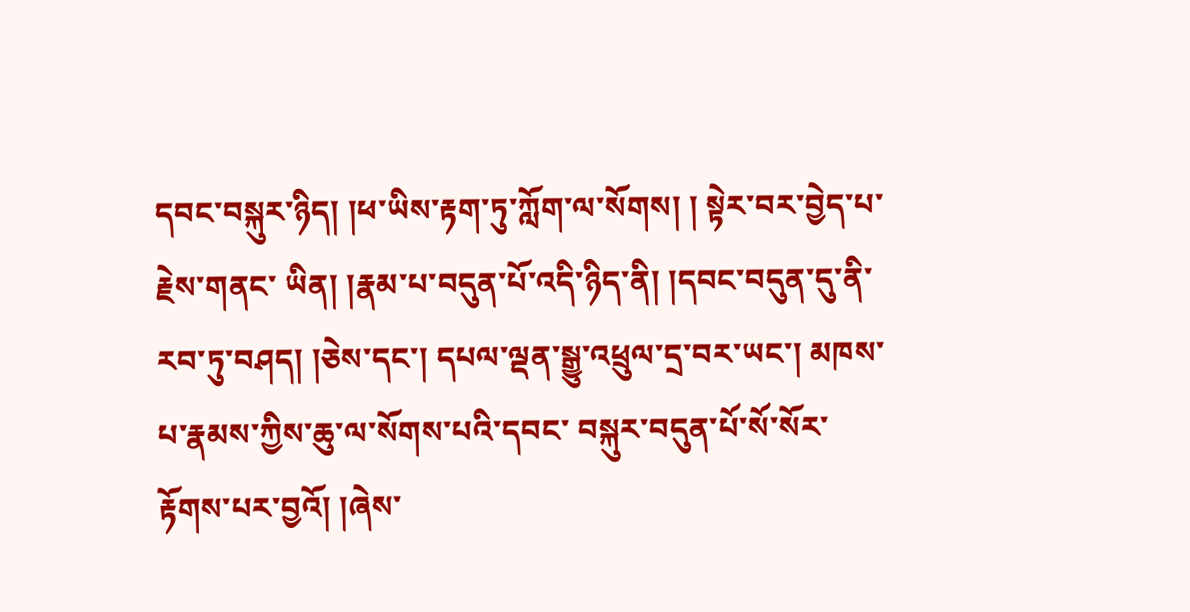དབང་བསྐུར་ཉིད། །ཕ་ཡིས་རྟག་ཏུ་ཀློག་ལ་སོགས། ། སྟེར་བར་བྱེད་པ་རྗེས་གནང་ ཡིན། །རྣམ་པ་བདུན་པོ་འདི་ཉིད་ནི། །དབང་བདུན་དུ་ནི་རབ་ཏུ་བཤད། །ཅེས་དང་། དཔལ་ལྡན་སྒྱུ་འཕྲུལ་དྲ་བར་ཡང་། མཁས་པ་རྣམས་ཀྱིས་ཆུ་ལ་སོགས་པའི་དབང་ བསྐུར་བདུན་པོ་སོ་སོར་རྟོགས་པར་བྱའོ། །ཞེས་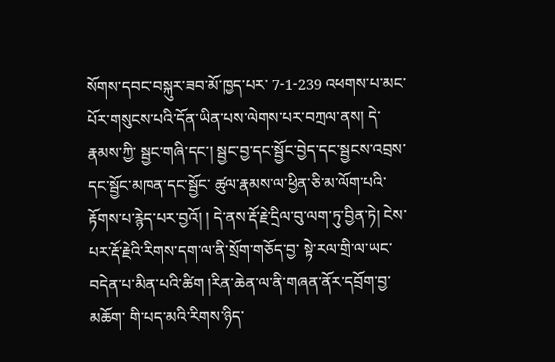སོགས་དབང་བསྐུར་ཟབ་མོ་ཁྱད་པར་ 7-1-239 འཕགས་པ་མང་པོར་གསུངས་པའི་དོན་ཡིན་པས་ལེགས་པར་བཀྲལ་ནས། དེ་རྣམས་ཀྱི་ སྦྱང་གཞི་དང་། སྦྱང་བྱ་དང་སྦྱོང་བྱེད་དང་སྦྱངས་འབྲས་དང་སྦྱོང་མཁན་དང་སྦྱོང་ ཚུལ་རྣམས་ལ་ཕྱིན་ཅི་མ་ལོག་པའི་རྟོགས་པ་རྙེད་པར་བྱའོ། ། དེ་ནས་རྡོ་རྗེ་དྲིལ་བུ་ལག་ཏུ་བྱིན་ཏེ། ངེས་པར་རྡོ་རྗེའི་རིགས་དག་ལ་ནི་སྲོག་གཅོད་བྱ་ སྟེ་རལ་གྲི་ལ་ཡང་བདེན་པ་མིན་པའི་ཚིག །རིན་ཆེན་ལ་ནི་གཞན་ནོར་དབྲོག་བྱ་མཆོག་ གི་པད་མའི་རིགས་ཉིད་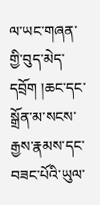ལ་ཡང་གཞན་གྱི་བུད་མེད་དབྲོག །ཆང་དང་སྒྲོན་མ་སངས་ རྒྱས་རྣམས་དང་བཟང་པོའི་ཡུལ་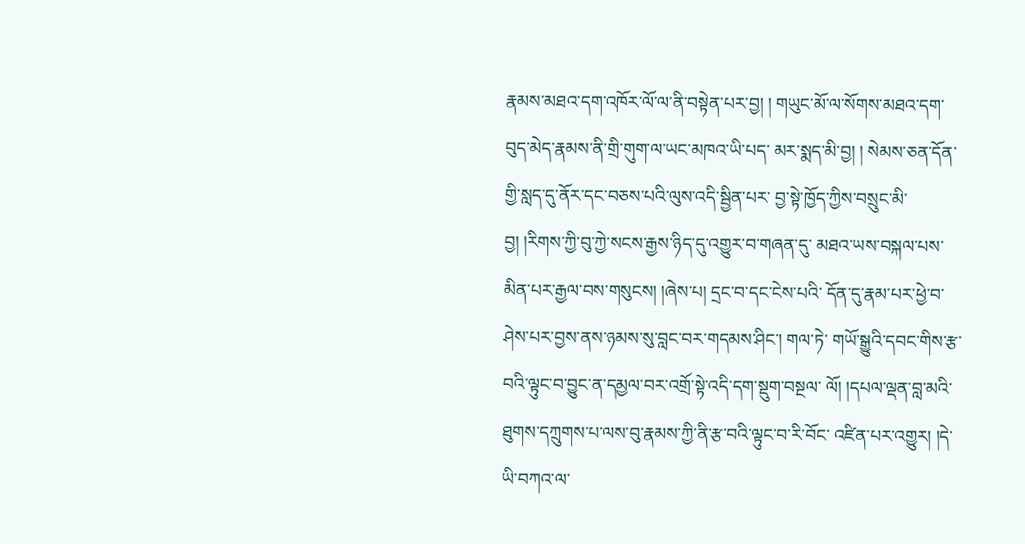རྣམས་མཐའ་དག་འཁོར་ལོ་ལ་ནི་བསྟེན་པར་བྱ། ། གཡུང་མོ་ལ་སོགས་མཐའ་དག་བུད་མེད་རྣམས་ནི་གྲི་གུག་ལ་ཡང་མཁའ་ཡི་པད་ མར་སྨད་མི་བྱ། ། སེམས་ཅན་དོན་གྱི་སླད་དུ་ནོར་དང་བཅས་པའི་ལུས་འདི་སྦྱིན་པར་ བྱ་སྟེ་ཁྱོད་ཀྱིས་བསྲུང་མི་བྱ། །རིགས་ཀྱི་བུ་ཀྱེ་སངས་རྒྱས་ཉིད་དུ་འགྱུར་བ་གཞན་དུ་ མཐའ་ཡས་བསྐལ་པས་མིན་པར་རྒྱལ་བས་གསུངས། །ཞེས་པ། དྲང་བ་དང་ངེས་པའི་ དོན་དུ་རྣམ་པར་ཕྱེ་བ་ཤེས་པར་བྱས་ནས་ཉམས་སུ་བླང་བར་གདམས་ཤིང་། གལ་ཏེ་ གཡོ་སྒྱུའི་དབང་གིས་རྩ་བའི་ལྟུང་བ་བྱུང་ན་དམྱལ་བར་འགྲོ་སྟེ་འདི་དག་སྡུག་བསྔལ་ ལོ། །དཔལ་ལྡན་བླ་མའི་ཐུགས་དཀྲུགས་པ་ལས་བུ་རྣམས་ཀྱི་ནི་རྩ་བའི་ལྟུང་བ་རི་བོང་ འཛིན་པར་འགྱུར། །དེ་ཡི་བཀའ་ལ་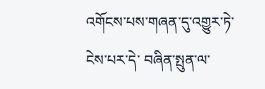འགོངས་པས་གཞན་དུ་འགྱུར་ཏེ་ངེས་པར་དེ་ བཞིན་སྤུན་ལ་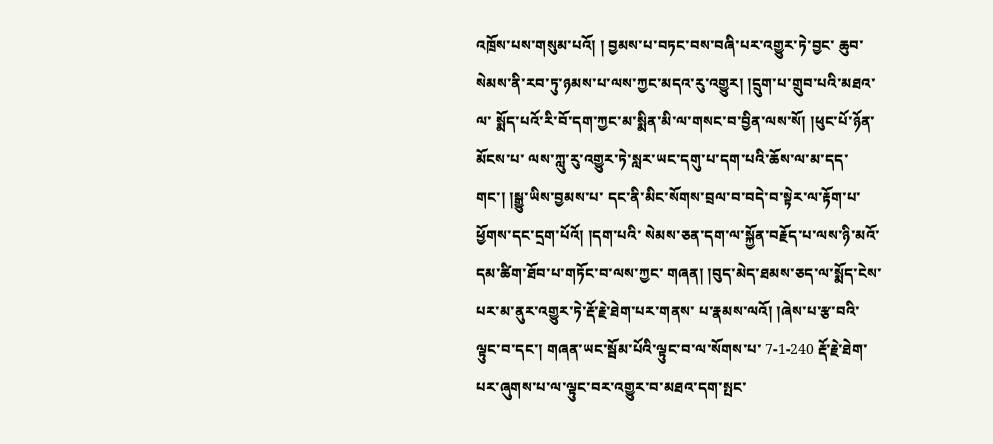འཁྲོས་པས་གསུམ་པའོ། ། བྱམས་པ་བཏང་བས་བཞི་པར་འགྱུར་ཏེ་བྱང་ ཆུབ་སེམས་ནི་རབ་ཏུ་ཉམས་པ་ལས་ཀྱང་མདའ་རུ་འགྱུར། །དྲུག་པ་གྲུབ་པའི་མཐའ་ལ་ སྨོད་པའོ་རི་བོ་དག་ཀྱང་མ་སྨིན་མི་ལ་གསང་བ་བྱིན་ལས་སོ། །ཕུང་པོ་ཉོན་མོངས་པ་ ལས་ཀླུ་རུ་འགྱུར་ཏེ་སླར་ཡང་དགུ་པ་དག་པའི་ཆོས་ལ་མ་དད་གང་། །སྒྱུ་ཡིས་བྱམས་པ་ དང་ནི་མིང་སོགས་བྲལ་བ་བདེ་བ་སྟེར་ལ་རྟོག་པ་ཕྱོགས་དང་དྲག་པོའོ། །དག་པའི་ སེམས་ཅན་དག་ལ་སྐྱོན་བརྗོད་པ་ལས་ཉི་མའོ་དམ་ཚིག་ཐོབ་པ་གཏོང་བ་ལས་ཀྱང་ གཞན། །བུད་མེད་ཐམས་ཅད་ལ་སྨོད་ངེས་པར་མ་ནུར་འགྱུར་ཏེ་རྡོ་རྗེ་ཐེག་པར་གནས་ པ་རྣམས་ལའོ། །ཞེས་པ་རྩ་བའི་ལྟུང་བ་དང་། གཞན་ཡང་སྦོམ་པོའི་ལྟུང་བ་ལ་སོགས་པ་ 7-1-240 རྡོ་རྗེ་ཐེག་པར་ཞུགས་པ་ལ་ལྟུང་བར་འགྱུར་བ་མཐའ་དག་སྤང་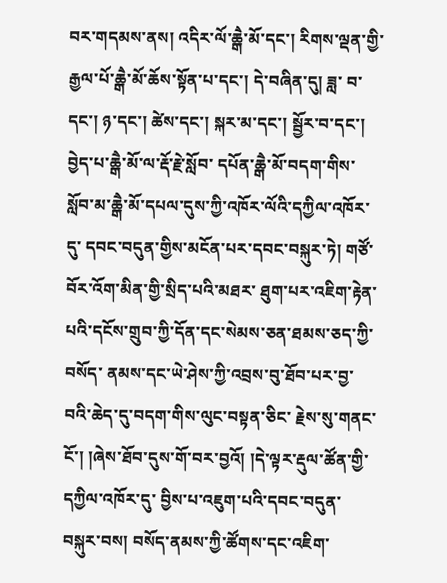བར་གདམས་ནས། འདིར་ལོ་ཆྒཻ་མོ་དང་། རིགས་ལྡན་གྱི་རྒྱལ་པོ་ཆྒཻ་མོ་ཆོས་སྟོན་པ་དང་། དེ་བཞིན་དུ། ཟླ་ བ་དང་། ཉ་དང་། ཚེས་དང་། སྐར་མ་དང་། སྦྱོར་བ་དང་། བྱེད་པ་ཆྒཻ་མོ་ལ་རྡོ་རྗེ་སློབ་ དཔོན་ཆྒཻ་མོ་བདག་གིས་སློབ་མ་ཆྒཻ་མོ་དཔལ་དུས་ཀྱི་འཁོར་ལོའི་དཀྱིལ་འཁོར་དུ་ དབང་བདུན་གྱིས་མངོན་པར་དབང་བསྐུར་ཏེ། གཙོ་བོར་འོག་མིན་གྱི་སྲིད་པའི་མཐར་ ཐུག་པར་འཇིག་རྟེན་པའི་དངོས་གྲུབ་ཀྱི་དོན་དང་སེམས་ཅན་ཐམས་ཅད་ཀྱི་བསོད་ ནམས་དང་ཡེ་ཤེས་ཀྱི་འབྲས་བུ་ཐོབ་པར་བྱ་བའི་ཆེད་དུ་བདག་གིས་ལུང་བསྟན་ཅིང་ རྗེས་སུ་གནང་ངོ་། །ཞེས་ཐོབ་དུས་གོ་བར་བྱའོ། །དེ་ལྟར་རྡུལ་ཚོན་གྱི་དཀྱིལ་འཁོར་དུ་ བྱིས་པ་འཇུག་པའི་དབང་བདུན་བསྐུར་བས། བསོད་ནམས་ཀྱི་ཚོགས་དང་འཇིག་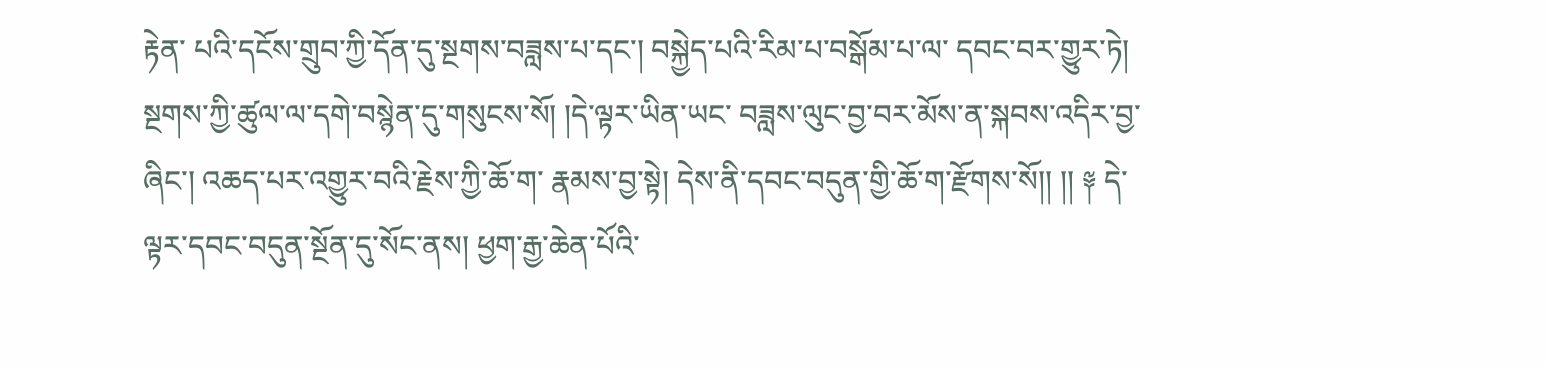རྟེན་ པའི་དངོས་གྲུབ་ཀྱི་དོན་དུ་སྔགས་བཟླས་པ་དང་། བསྐྱེད་པའི་རིམ་པ་བསྒོམ་པ་ལ་ དབང་བར་གྱུར་ཏེ། སྔགས་ཀྱི་ཚུལ་ལ་དགེ་བསྙེན་དུ་གསུངས་སོ། །དེ་ལྟར་ཡིན་ཡང་ བཟླས་ལུང་བྱ་བར་མོས་ན་སྐབས་འདིར་བྱ་ཞིང་། འཆད་པར་འགྱུར་བའི་རྗེས་ཀྱི་ཆོ་ག་ རྣམས་བྱ་སྟེ། དེས་ནི་དབང་བདུན་གྱི་ཆོ་ག་རྫོགས་སོ།། །། ༈ དེ་ལྟར་དབང་བདུན་སྔོན་དུ་སོང་ནས། ཕྱག་རྒྱ་ཆེན་པོའི་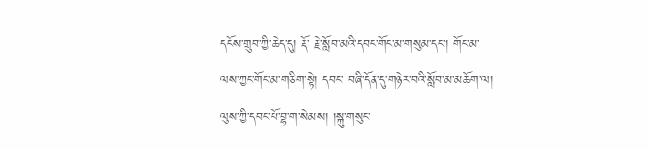དངོས་གྲུབ་ཀྱི་ཆེད་དུ། རྡོ་ རྗེ་སློབ་མའི་དབང་གོང་མ་གསུམ་དང་། གོང་མ་ལས་ཀྱང་གོང་མ་གཅིག་སྟེ། དབང་ བཞི་དོན་དུ་གཉེར་བའི་སློབ་མ་མཆོག་ལ། ལུས་ཀྱི་དབང་པོ་བྷ་ག་སེམས། །སྐུ་གསུང་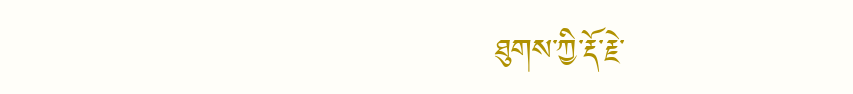ཐུགས་ཀྱི་རྡོ་རྗེ་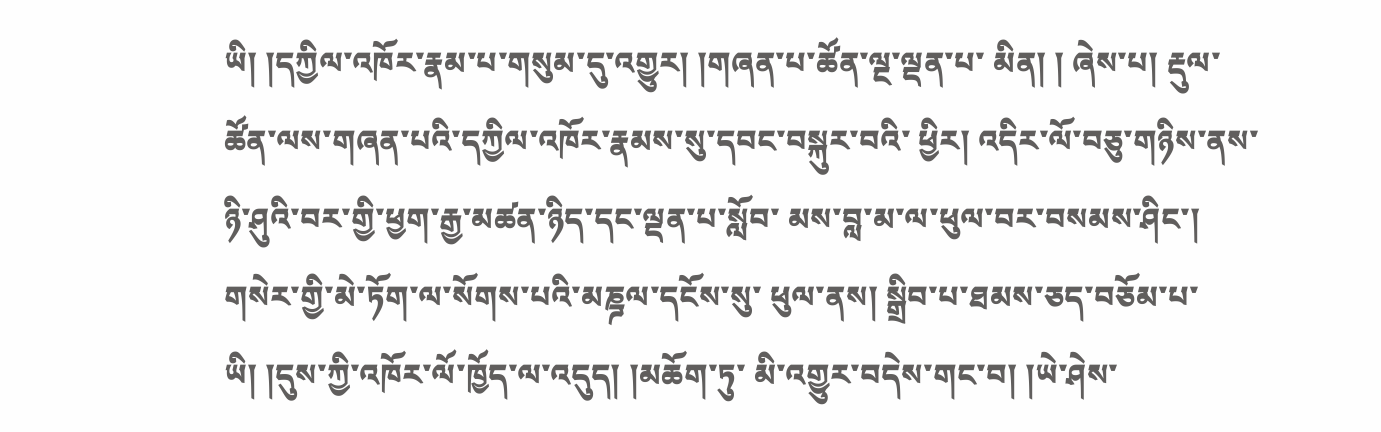ཡི། །དཀྱིལ་འཁོར་རྣམ་པ་གསུམ་དུ་འགྱུར། །གཞན་པ་ཚོན་ལྔ་ལྡན་པ་ མིན། ། ཞེས་པ། རྡུལ་ཚོན་ལས་གཞན་པའི་དཀྱིལ་འཁོར་རྣམས་སུ་དབང་བསྐུར་བའི་ ཕྱིར། འདིར་ལོ་བཅུ་གཉིས་ནས་ཉི་ཤུའི་བར་གྱི་ཕྱག་རྒྱ་མཚན་ཉིད་དང་ལྡན་པ་སློབ་ མས་བླ་མ་ལ་ཕུལ་བར་བསམས་ཤིང་། གསེར་གྱི་མེ་ཏོག་ལ་སོགས་པའི་མཎྜལ་དངོས་སུ་ ཕུལ་ནས། སྒྲིབ་པ་ཐམས་ཅད་བཅོམ་པ་ཡི། །དུས་ཀྱི་འཁོར་ལོ་ཁྱོད་ལ་འདུད། །མཆོག་ཏུ་ མི་འགྱུར་བདེས་གང་བ། །ཡེ་ཤེས་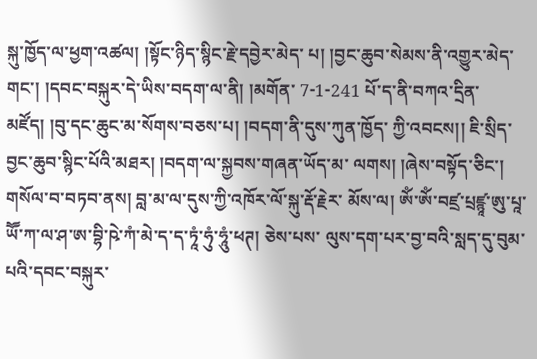སྐུ་ཁྱོད་ལ་ཕྱག་འཚལ། །སྟོང་ཉིད་སྙིང་རྗེ་དབྱེར་མེད་ པ། །བྱང་ཆུབ་སེམས་ནི་འགྱུར་མེད་གང་། །དབང་བསྐུར་དེ་ཡིས་བདག་ལ་ནི། །མགོན་ 7-1-241 པོ་ད་ནི་བཀའ་དྲིན་མཛོད། །བུ་དང་ཆུང་མ་སོགས་བཅས་པ། །བདག་ནི་དུས་ཀུན་ཁྱོད་ ཀྱི་འབངས།། ཇི་སྲིད་བྱང་ཆུབ་སྙིང་པོའི་མཐར། །བདག་ལ་སྐྱབས་གཞན་ཡོད་མ་ ལགས། །ཞེས་བསྟོད་ཅིང་། གསོལ་བ་བཏབ་ནས། བླ་མ་ལ་དུས་ཀྱི་འཁོར་ལོ་སྐུ་རྡོ་རྗེར་ མོས་ལ། ཨོཾ་ཨོཾ་བཛྲ་པྲཛྙཱ་ཨུ་པཱ་ཡཽ་ཀ་ལ་ཤ་ཨ་བྷི་ཥེ་ཀཾ་མེ་ད་ད་ཏཱཾ་ཧུཾ་ཧཱུཾ་ཕཊ། ཅེས་པས་ ལུས་དག་པར་བྱ་བའི་སླད་དུ་བུམ་པའི་དབང་བསྐུར་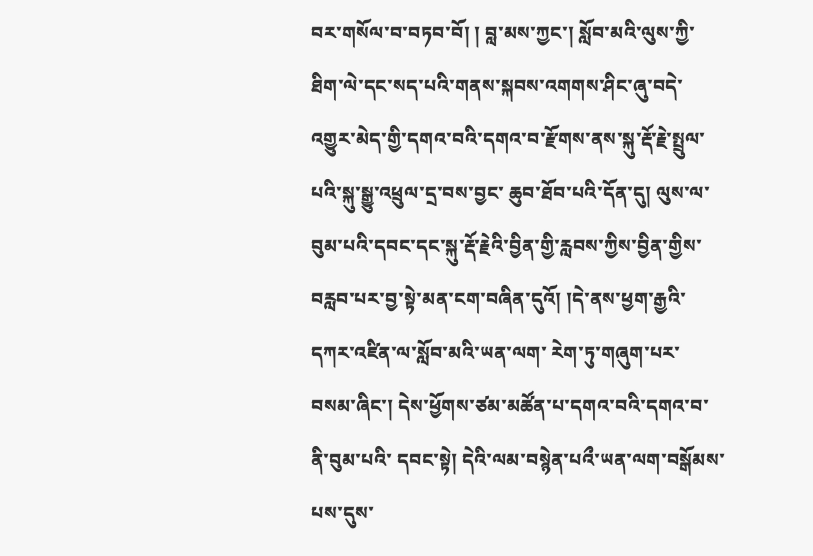བར་གསོལ་བ་བཏབ་བོ། ། བླ་མས་ཀྱང་། སློབ་མའི་ལུས་ཀྱི་ཐིག་ལེ་དང་སད་པའི་གནས་སྐབས་འགགས་ཤིང་ཞུ་བདེ་ འགྱུར་མེད་གྱི་དགའ་བའི་དགའ་བ་རྫོགས་ནས་སྐུ་རྡོ་རྗེ་སྤྲུལ་པའི་སྐུ་སྒྱུ་འཕྲུལ་དྲ་བས་བྱང་ ཆུབ་ཐོབ་པའི་དོན་དུ། ལུས་ལ་བུམ་པའི་དབང་དང་སྐུ་རྡོ་རྗེའི་བྱིན་གྱི་རླབས་ཀྱིས་བྱིན་གྱིས་ བརླབ་པར་བྱ་སྟེ་མན་ངག་བཞིན་དུའོ། །དེ་ནས་ཕྱག་རྒྱའི་དཀར་འཛིན་ལ་སློབ་མའི་ཡན་ལག་ རེག་ཏུ་གཞུག་པར་བསམ་ཞིང་། དེས་ཕྱོགས་ཙམ་མཚོན་པ་དགའ་བའི་དགའ་བ་ནི་བུམ་པའི་ དབང་སྟེ། དེའི་ལམ་བསྙེན་པའྀ་ཡན་ལག་བསྒོམས་པས་དུས་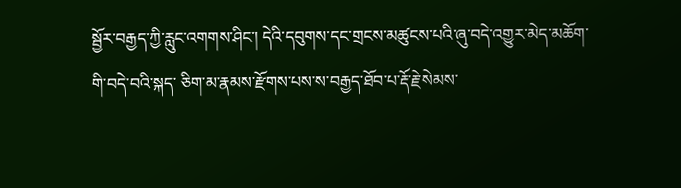སྦྱོར་བརྒྱད་ཀྱི་རླུང་འགགས་ཤིང་། དེའི་དབུགས་དང་གྲངས་མཚུངས་པའི་ཞུ་བདེ་འགྱུར་མེད་མཆོག་གི་བདེ་བའི་སྐད་ ཅིག་མ་རྣམས་རྫོགས་པས་ས་བརྒྱད་ཐོབ་པ་རྡོ་རྗེ་སེམས་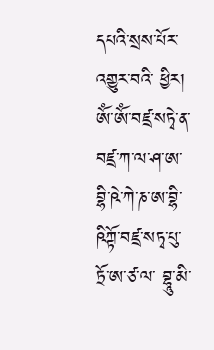དཔའི་སྲས་པོར་འགྱུར་བའི་ ཕྱིར། ཨོཾ་ཨོཾ་བཛྲ་སཏྭེ་ན་བཛྲ་ཀ་ལ་ཤ་ཨ་བྷི་ཥེ་ཀེ་ཎ་ཨ་བྷི་ཥིཀྟོ་བཛྲ་སཏྭ་པུ་ཏྲོ་ཨ་ཙ་ལ་ བྷཱུ་མི་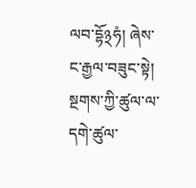ལབ་དྷོ྅ཧཾ། ཞེས་ང་རྒྱལ་བཟུང་སྟེ། སྔགས་ཀྱི་ཚུལ་ལ་དགེ་ཚུལ་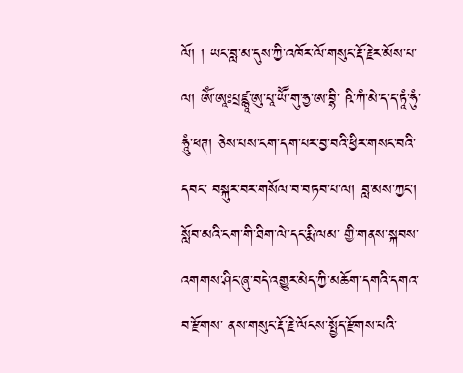ལོ། ། ཡང་བླ་མ་དུས་ཀྱི་འཁོར་ལོ་གསུང་རྡོ་རྗེར་མོས་པ་ལ། ཨོཾ་ཨཱཿཔྲཛྙཱ་ཨུ་པཱ་ཡཽ་གུ་ཧྱ་ཨ་བྷི་ ཥི་ཀཾ་མེ་ད་ད་ཏཱཾ་ཧུཾ་ཧཱུཾ་ཕཊ། ཅེས་པས་ངག་དག་པར་བྱ་བའི་ཕྱིར་གསང་བའི་དབང་ བསྐུར་བར་གསོལ་བ་བཏབ་པ་ལ། བླ་མས་ཀྱང་། སློབ་མའི་ངག་གི་ཐིག་ལེ་དང་རྨི་ལམ་ གྱི་གནས་སྐབས་འགགས་ཤིང་ཞུ་བདེ་འགྱུར་མེད་ཀྱི་མཆོག་དགའི་དགའ་བ་རྫོགས་ ནས་གསུང་རྡོ་རྗེ་ལོངས་སྤྱོད་རྫོགས་པའི་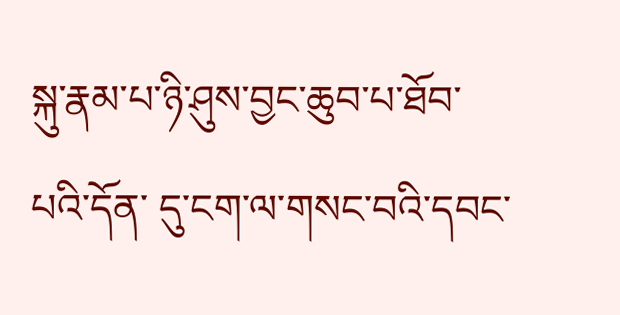སྐུ་རྣམ་པ་ཉི་ཤུས་བྱང་ཆུབ་པ་ཐོབ་པའི་དོན་ དུ་ངག་ལ་གསང་བའི་དབང་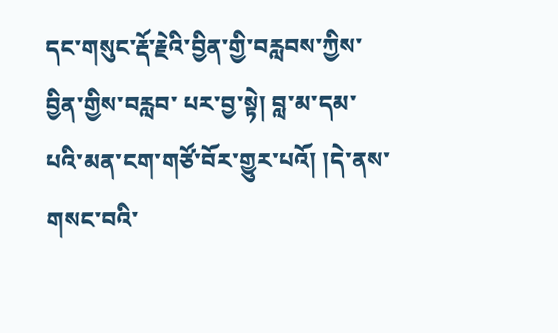དང་གསུང་རྡོ་རྗེའི་བྱིན་གྱི་བརླབས་ཀྱིས་བྱིན་གྱིས་བརླབ་ པར་བྱ་སྟེ། བླ་མ་དམ་པའི་མན་ངག་གཙོ་བོར་གྱུར་པའོ། །དེ་ནས་གསང་བའི་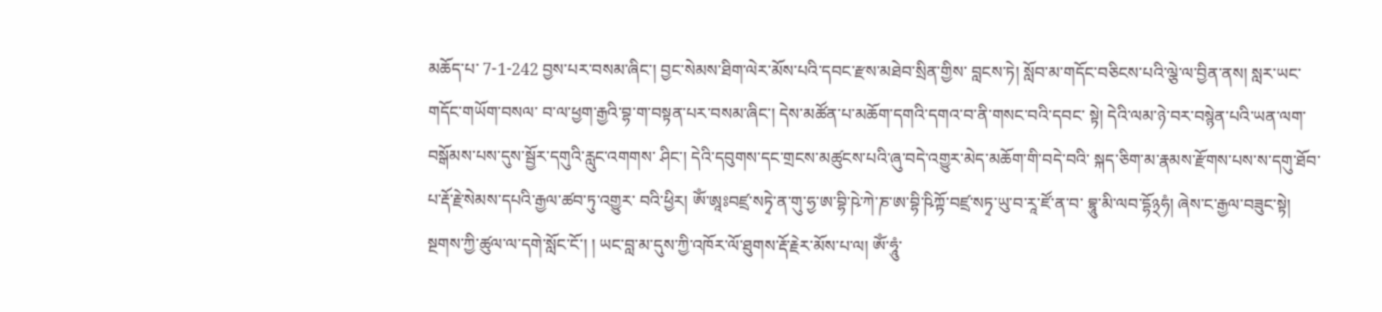མཆོད་པ་ 7-1-242 བྱས་པར་བསམ་ཞིང་། བྱང་སེམས་ཐིག་ལེར་མོས་པའི་དབང་རྫས་མཐེབ་སྲིན་གྱིས་ བླངས་ཏེ། སློབ་མ་གདོང་བཅིངས་པའི་ལྕེ་ལ་བྱིན་ནས། སླར་ཡང་གདོང་གཡོག་བསལ་ བ་ལ་ཕྱག་རྒྱའི་བྷ་ག་བསྟན་པར་བསམ་ཞིང་། དེས་མཚོན་པ་མཆོག་དགའི་དགའ་བ་ནི་གསང་བའི་དབང་ སྟེ། དེའི་ལམ་ཉེ་བར་བསྙེན་པའི་ཡན་ལག་བསྒོམས་པས་དུས་སྦྱོར་དགུའི་རླུང་འགགས་ ཤིང་། དེའི་དབུགས་དང་གྲངས་མཚུངས་པའི་ཞུ་བདེ་འགྱུར་མེད་མཆོག་གི་བདེ་བའི་ སྐད་ཅིག་མ་རྣམས་རྫོགས་པས་ས་དགུ་ཐོབ་པ་རྡོ་རྗེ་སེམས་དཔའི་རྒྱལ་ཚབ་ཏུ་འགྱུར་ བའི་ཕྱིར། ཨོཾ་ཨཱཿབཛྲ་སཏྭེ་ན་གུ་ཧྱ་ཨ་བྷི་ཥེ་ཀེ་ཎ་ཨ་བྷི་ཥིཀྟོ་བཛྲ་སཏྭ་ཡུ་བ་རཱ་ཛོ་ན་བ་ བྷཱུ་མི་ལབ་དྷོ྅ཧཾ། ཞེས་ང་རྒྱལ་བཟུང་སྟེ། སྔགས་ཀྱི་ཚུལ་ལ་དགེ་སློང་ངོ་། ། ཡང་བླ་མ་དུས་ཀྱི་འཁོར་ལོ་ཐུགས་རྡོ་རྗེར་མོས་པ་ལ། ཨོཾ་ཧཱུཾ་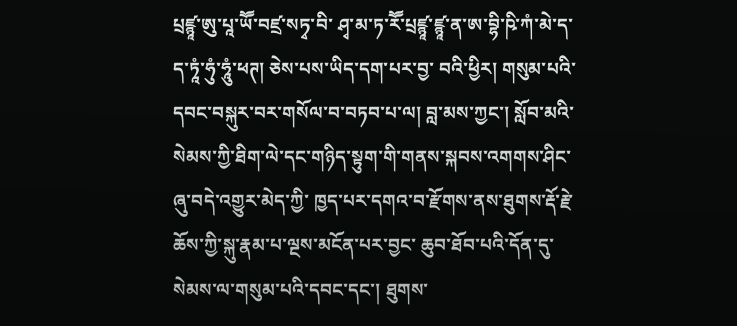པྲཛྙཱ་ཨུ་པཱ་ཡཽ་བཛྲ་སཏྭ་བི་ ཤྭ་མ་ཏ་རཽ་པྲཛྙཱ་ཛྙཱ་ན་ཨ་བྷི་ཥི་ཀཾ་མེ་ད་ད་ཏཱཾ་ཧུཾ་ཧཱུཾ་ཕཊ། ཅེས་པས་ཡིད་དག་པར་བྱ་ བའི་ཕྱིར། གསུམ་པའི་དབང་བསྐུར་བར་གསོལ་བ་བཏབ་པ་ལ། བླ་མས་ཀྱང་། སློབ་མའི་ སེམས་ཀྱི་ཐིག་ལེ་དང་གཉིད་སྟུག་གི་གནས་སྐབས་འགགས་ཤིང་ཞུ་བདེ་འགྱུར་མེད་ཀྱི་ ཁྱད་པར་དགའ་བ་རྫོགས་ནས་ཐུགས་རྡོ་རྗེ་ཆོས་ཀྱི་སྐུ་རྣམ་པ་ལྔས་མངོན་པར་བྱང་ ཆུབ་ཐོབ་པའི་དོན་དུ་སེམས་ལ་གསུམ་པའི་དབང་དང་། ཐུགས་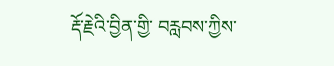རྡོ་རྗེའི་བྱིན་གྱི་ བརླབས་ཀྱིས་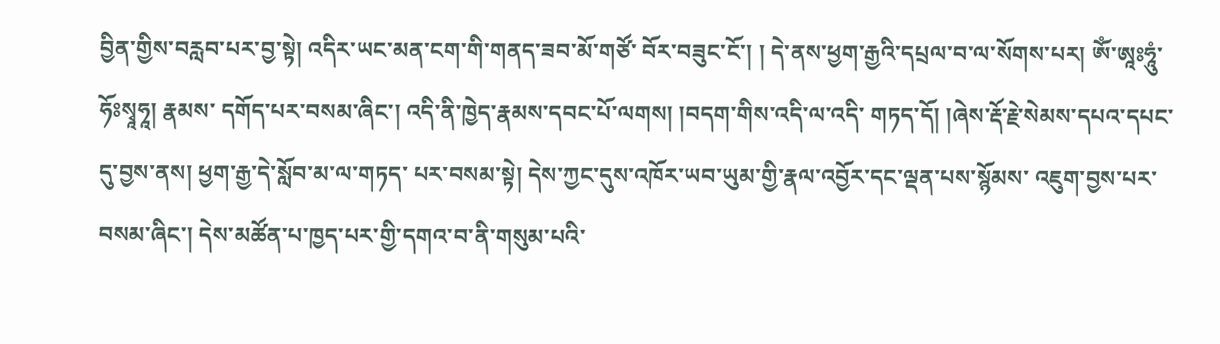བྱིན་གྱིས་བརླབ་པར་བྱ་སྟེ། འདིར་ཡང་མན་ངག་གི་གནད་ཟབ་མོ་གཙོ་ བོར་བཟུང་ངོ་། ། དེ་ནས་ཕྱག་རྒྱའི་དཔྲལ་བ་ལ་སོགས་པར། ཨོཾ་ཨཱཿཧཱུཾ་ཧོཿསྭཱཧཱ། རྣམས་ དགོད་པར་བསམ་ཞིང་། འདི་ནི་ཁྱེད་རྣམས་དབང་པོ་ལགས། །བདག་གིས་འདི་ལ་འདི་ གཏད་དོ། །ཞེས་རྡོ་རྗེ་སེམས་དཔའ་དཔང་དུ་བྱས་ནས། ཕྱག་རྒྱ་དེ་སློབ་མ་ལ་གཏད་ པར་བསམ་སྟེ། དེས་ཀྱང་དུས་འཁོར་ཡབ་ཡུམ་གྱི་རྣལ་འབྱོར་དང་ལྡན་པས་སྙོམས་ འཇུག་བྱས་པར་བསམ་ཞིང་། དེས་མཚོན་པ་ཁྱད་པར་གྱི་དགའ་བ་ནི་གསུམ་པའི་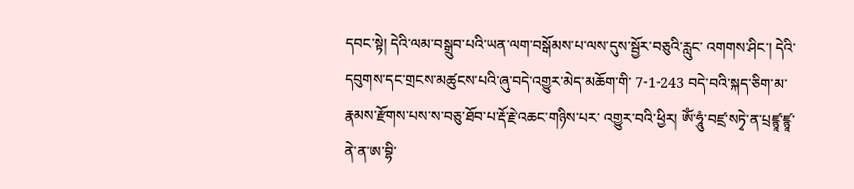དབང་སྟེ། དེའི་ལམ་བསྒྲུབ་པའི་ཡན་ལག་བསྒོམས་པ་ལས་དུས་སྦྱོར་བཅུའི་རླུང་ འགགས་ཤིང་། དེའི་དབུགས་དང་གྲངས་མཚུངས་པའི་ཞུ་བདེ་འགྱུར་མེད་མཆོག་གི་ 7-1-243 བདེ་བའི་སྐད་ཅིག་མ་རྣམས་རྫོགས་པས་ས་བཅུ་ཐོབ་པ་རྡོ་རྗེ་འཆང་གཉིས་པར་ འགྱུར་བའི་ཕྱིར། ཨོཾ་ཧཱུཾ་བཛྲ་སཏྭེ་ན་པྲཛྙཱ་ཛྙཱ་ནེ་ན་ཨ་བྷི་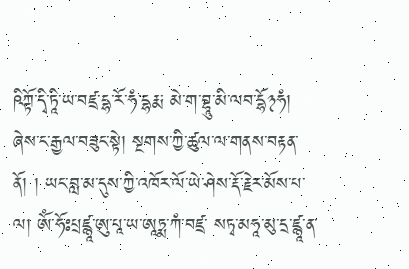ཥིཀྟོ་དྭི་ཏཱི་ཡ་བཛྲ་དྷ་རོ་ཧཾ་དྷརྨ་ མེ་ག་བྷཱུ་མི་ལབ་དྷོ྅ཧཾ། ཞེས་ང་རྒྱལ་བཟུང་སྟེ། སྔགས་ཀྱི་ཚུལ་ལ་གནས་བརྟན་ནོ། ། ཡང་བླ་མ་དུས་ཀྱི་འཁོར་ལོ་ཡེ་ཤེས་རྡོ་རྗེར་མོས་པ་ལ། ཨོཾ་ཧོཿཔྲཛྙཱ་ཨུ་པཱ་ཡ་ཨཱཏྨ་ཀཾ་བཛྲ་ སཏྭ་མཧཱ་མུ་དྲ་ཛྙཱ་ན་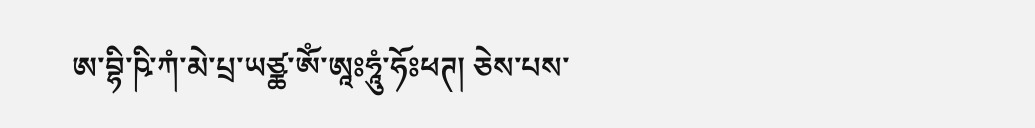ཨ་བྷི་ཥི་ཀཾ་མེ་པྲ་ཡཙྪ་ཨོཾ་ཨཱཿཧཱུཾ་ཧོཿཕཊ། ཅེས་པས་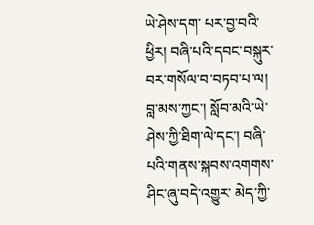ཡེ་ཤེས་དག་ པར་བྱ་བའི་ཕྱིར། བཞི་པའི་དབང་བསྐུར་བར་གསོལ་བ་བཏབ་པ་ལ། བླ་མས་ཀྱང་། སློབ་མའི་ཡེ་ཤེས་ཀྱི་ཐིག་ལེ་དང་། བཞི་པའི་གནས་སྐབས་འགགས་ཤིང་ཞུ་བདེ་འགྱུར་ མེད་ཀྱི་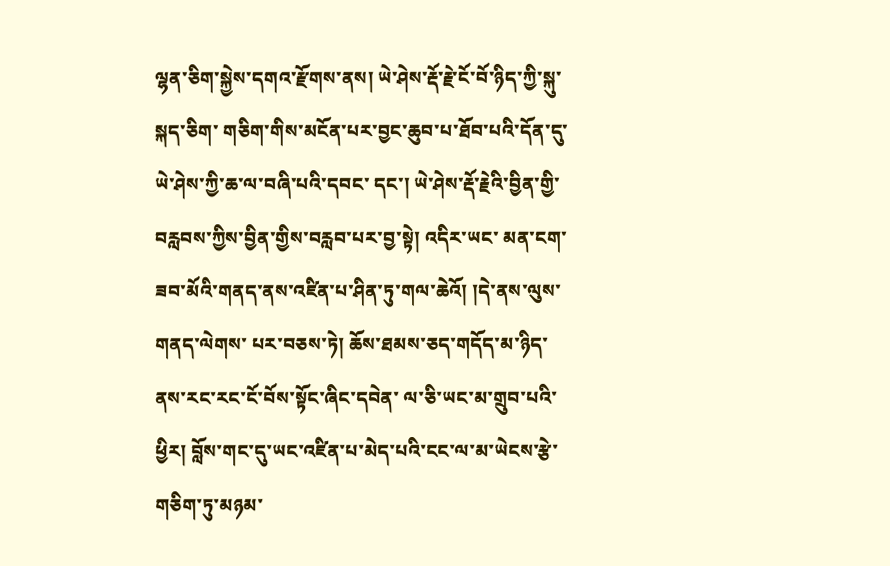ལྷན་ཅིག་སྐྱེས་དགའ་རྫོགས་ནས། ཡེ་ཤེས་རྡོ་རྗེ་ངོ་བོ་ཉིད་ཀྱི་སྐུ་སྐད་ཅིག་ གཅིག་གིས་མངོན་པར་བྱང་ཆུབ་པ་ཐོབ་པའི་དོན་དུ་ཡེ་ཤེས་ཀྱི་ཆ་ལ་བཞི་པའི་དབང་ དང་། ཡེ་ཤེས་རྡོ་རྗེའི་བྱིན་གྱི་ བརླབས་ཀྱིས་བྱིན་གྱིས་བརླབ་པར་བྱ་སྟེ། འདིར་ཡང་ མན་ངག་ཟབ་མོའི་གནད་ནས་འཛིན་པ་ཤིན་ཏུ་གལ་ཆེའོ། །དེ་ནས་ལུས་གནད་ལེགས་ པར་བཅས་ཏེ། ཆོས་ཐམས་ཅད་གདོད་མ་ཉིད་ནས་རང་རང་ངོ་བོས་སྟོང་ཞིང་དབེན་ ལ་ཅི་ཡང་མ་གྲུབ་པའི་ཕྱིར། བློས་གང་དུ་ཡང་འཛིན་པ་མེད་པའི་ངང་ལ་མ་ཡེངས་རྩེ་ གཅིག་ཏུ་མཉམ་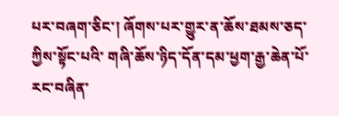པར་བཞག་ཅིང་། ཞོགས་པར་གྱུར་ན་ཆོས་ཐམས་ཅད་ཀྱིས་སྟོང་པའི་ གཞི་ཆོས་ཉིད་དོན་དམ་ཕྱག་རྒྱ་ཆེན་པོ་རང་བཞིན་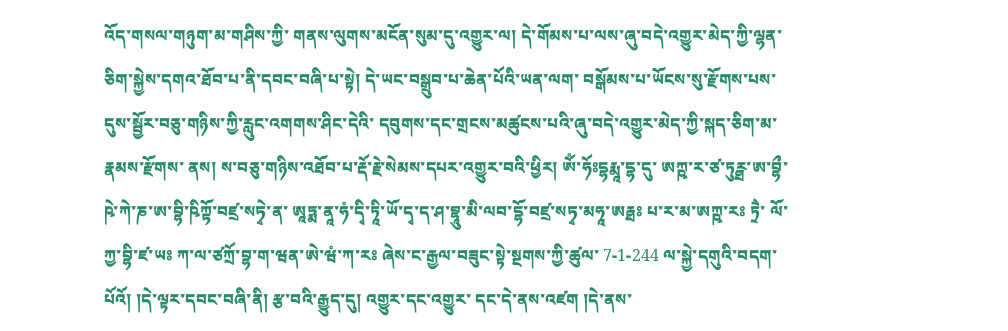འོད་གསལ་གཉུག་མ་གཤིས་ཀྱི་ གནས་ལུགས་མངོན་སུམ་དུ་འགྱུར་ལ། དེ་གོམས་པ་ལས་ཞུ་བདེ་འགྱུར་མེད་ཀྱི་ལྷན་ ཅིག་སྐྱེས་དགའ་ཐོབ་པ་ནི་དབང་བཞི་པ་སྟེ། དེ་ཡང་བསྒྲུབ་པ་ཆེན་པོའི་ཡན་ལག་ བསྒོམས་པ་ཡོངས་སུ་རྫོགས་པས་དུས་སྦྱོར་བཅུ་གཉིས་ཀྱི་རླུང་འགགས་ཤིང་དེའི་ དབུགས་དང་གྲངས་མཚུངས་པའི་ཞུ་བདེ་འགྱུར་མེད་ཀྱི་སྐད་ཅིག་མ་རྣམས་རྫོགས་ ནས། ས་བཅུ་གཉིས་འཐོབ་པ་རྡོ་རྗེ་སེམས་དཔར་འགྱུར་བའི་ཕྱིར། ཨོཾ་ཧོཿདྷརྨཱ་དྷ་དུ་ ཨཀྵ་ར་ཙ་ཏུཪྠ་ཨ་བྷྀ་ཥེ་ཀེ་ཎ་ཨ་བྷི་ཥིཀྟོ་བཛྲ་སཏྭེ་ན་ ཨཱཏྨ་ནཱ་ཧཾ་དྭི་ཏཱི་ཡོ་དྭ་ད་ཤ་བྷཱུ་མི་ལབ་དྷོ་བཛྲ་སཏྭ་མཧཱ་ཨརྠཿ པ་ར་མ་ཨཀྵ་རཿ ཏྲཻ་ ལོ་ཀྱ་བྷི་ཛ་ཡཿ ཀ་ལ་ཙཀྲོ་བྷ་ག་ཝན་ཨེ་ཝཾ་ཀ་རཿ ཞེས་ང་རྒྱལ་བཟུང་སྟེ་སྔགས་ཀྱི་ཚུལ་ 7-1-244 ལ་སྐྱེ་དགུའི་བདག་པོའོ། །དེ་ལྟར་དབང་བཞི་ནི། རྩ་བའི་རྒྱུད་དུ། འགྱུར་དང་འགྱུར་ དང་དེ་ནས་འཛག །དེ་ནས་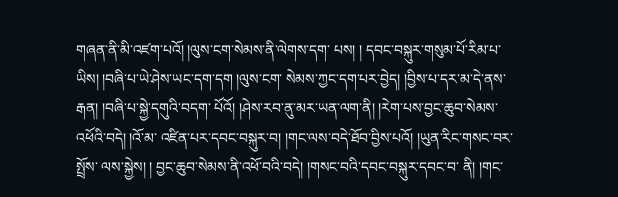གཞན་ནི་མི་འཛག་པའོ། །ལུས་ངག་སེམས་ནི་ལེགས་དག་ པས། ། དབང་བསྐུར་གསུམ་པོ་རིམ་པ་ཡིས། །བཞི་པ་ཡེ་ཤེས་ཡང་དག་དག །ལུས་ངག་ སེམས་ཀྱང་དག་པར་བྱེད། །བྱིས་པ་དར་མ་དེ་ནས་རྒན། །བཞི་པ་སྐྱེ་དགུའི་བདག་ པོའོ། །ཤེས་རབ་ནུ་མར་ཡན་ལག་ནི། །རེག་པས་བྱང་ཆུབ་སེམས་འཕོའི་བདེ། །འོ་མ་ འཛིན་པར་དབང་བསྐུར་བ། །གང་ལས་བདེ་ཐོབ་བྱིས་པའོ། །ཡུན་རིང་གསང་བར་སྤྲོས་ ལས་སྐྱེས། ། བྱང་ཆུབ་སེམས་ནི་འཕོ་བའི་བདེ། །གསང་བའི་དབང་བསྐུར་དབང་བ་ ནི། །གང་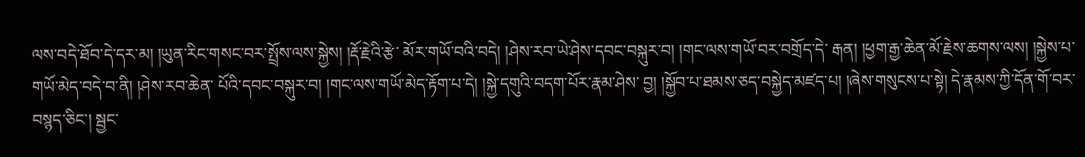ལས་བདེ་ཐོབ་དེ་དར་མ། །ཡུན་རིང་གསང་བར་སྤྲོས་ལས་སྐྱེས། །རྡོ་རྗེའི་རྩེ་ མོར་གཡོ་བའི་བདེ། །ཤེས་རབ་ཡེ་ཤེས་དབང་བསྐུར་བ། །གང་ལས་གཡོ་བར་བགྲོད་དེ་ རྒན། །ཕྱག་རྒྱ་ཆེན་མོ་རྗེས་ཆགས་ལས། །སྐྱེས་པ་གཡོ་མེད་བདེ་བ་ནི། །ཤེས་རབ་ཆེན་ པོའི་དབང་བསྐུར་བ། །གང་ལས་གཡོ་མེད་རྟོག་པ་དེ། །སྐྱེ་དགུའི་བདག་པོར་རྣམ་ཤེས་ བྱ། །སྐྱོབ་པ་ཐམས་ཅད་བསྐྱེད་མཛད་པ། །ཞེས་གསུངས་པ་སྟེ། དེ་རྣམས་ཀྱི་དོན་གོ་བར་ བསྙད་ཅིང་། སྦྱང་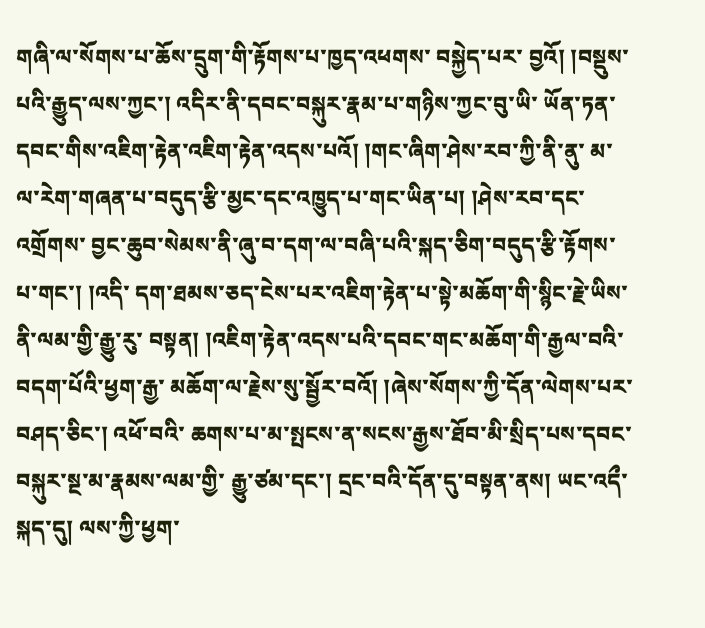གཞི་ལ་སོགས་པ་ཆོས་དྲུག་གི་རྟོགས་པ་ཁྱད་འཕགས་ བསྐྱེད་པར་ བྱའོ། །བསྡུས་པའི་རྒྱུད་ལས་ཀྱང་། འདིར་ནི་དབང་བསྐུར་རྣམ་པ་གཉིས་ཀྱང་བུ་ཡི་ ཡོན་ཏན་དབང་གིས་འཇིག་རྟེན་འཇིག་རྟེན་འདས་པའོ། །གང་ཞིག་ཤེས་རབ་ཀྱི་ནི་ནུ་ མ་ལ་རེག་གཞན་པ་བདུད་རྩི་མྱང་དང་འཁྱུད་པ་གང་ཡིན་པ། །ཤེས་རབ་དང་འགྲོགས་ བྱང་ཆུབ་སེམས་ནི་ཞུ་བ་དག་ལ་བཞི་པའི་སྐད་ཅིག་བདུད་རྩི་རྟོགས་པ་གང་། །འདི་ དག་ཐམས་ཅད་ངེས་པར་འཇིག་རྟེན་པ་སྟེ་མཆོག་གི་སྙིང་རྗེ་ཡིས་ནི་ལམ་གྱི་རྒྱུ་རུ་ བསྟན། །འཇིག་རྟེན་འདས་པའི་དབང་གང་མཆོག་གི་རྒྱལ་བའི་བདག་པོའི་ཕྱག་རྒྱ་ མཆོག་ལ་རྗེས་སུ་སྦྱོར་བའོ། །ཞེས་སོགས་ཀྱི་དོན་ལེགས་པར་བཤད་ཅིང་། འཕོ་བའི་ ཆགས་པ་མ་སྤངས་ན་སངས་རྒྱས་ཐོབ་མི་སྲིད་པས་དབང་བསྐུར་སྔ་མ་རྣམས་ལམ་གྱི་ རྒྱུ་ཙམ་དང་། དྲང་བའི་དོན་དུ་བསྟན་ནས། ཡང་འདྀ་སྐད་དུ། ལས་ཀྱི་ཕྱག་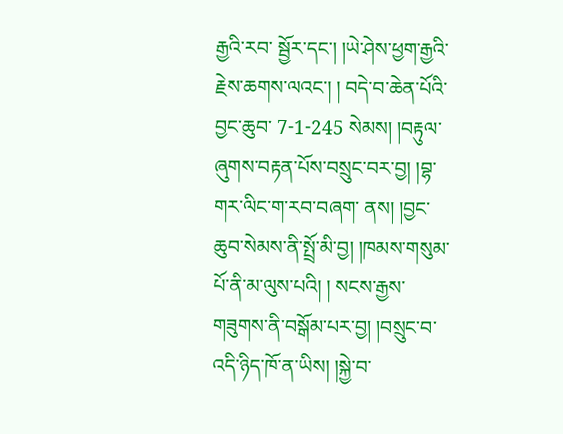རྒྱའི་རབ་ སྦྱོར་དང་། །ཡེ་ཤེས་ཕྱག་རྒྱའི་རྗེས་ཆགས་ལའང་། ། བདེ་བ་ཆེན་པོའི་བྱང་ཆུབ་ 7-1-245 སེམས། །བརྟུལ་ཞུགས་བརྟན་པོས་བསྲུང་བར་བྱ། །བྷ་གར་ལིང་ག་རབ་བཞག་ ནས། །བྱང་ཆུབ་སེམས་ནི་སྤྲོ་མི་བྱ། །ཁམས་གསུམ་པོ་ནི་མ་ལུས་པའི། ། སངས་རྒྱས་ གཟུགས་ནི་བསྒོམ་པར་བྱ། །བསྲུང་བ་འདི་ཉིད་ཁོ་ན་ཡིས། །སྐྱེ་བ་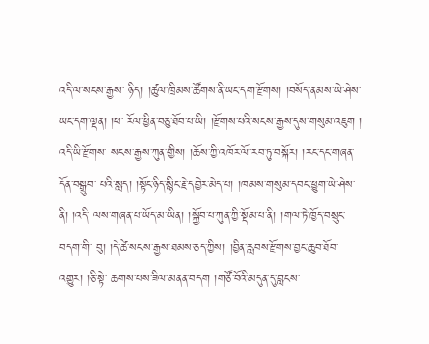འདི་ལ་སངས་རྒྱས་ ཉིད། །ཚུལ་ཁྲིམས་ཚོགས་ནི་ཡང་དག་རྫོགས། །བསོད་ནམས་ཡེ་ཤེས་ཡང་དག་ལྡན། །ཕ་ རོལ་ཕྱིན་བཅུ་ཐོབ་པ་ཡི། །རྫོགས་པའི་སངས་རྒྱས་དུས་གསུམ་འཇུག ། འདི་ཡི་རྫོགས་ སངས་རྒྱས་ཀུན་གྱིས། །ཆོས་ཀྱི་འཁོར་ལོ་རབ་ཏུ་བསྐོར། །རང་དང་གཞན་དོན་བསྒྲུབ་ པའི་སླད། །སྟོང་ཉིད་སྙིང་རྗེ་དབྱེར་མེད་པ། །ཁམས་གསུམ་དབང་ཕྱུག་ཡེ་ཤེས་ནི། །འདི་ ལས་གཞན་པ་ཡོད་མ་ཡིན། །སྐྱོབ་པ་ཀུན་ཀྱི་སྡོམ་པ་ནི། །གལ་ཏེ་ཁྱོད་བསྲུང་བདག་གི་ བུ། །དེ་ཚེ་སངས་རྒྱས་ཐམས་ཅད་ཀྱིས། །བྱིན་རླབས་རྫོགས་བྱང་ཆུབ་ཐོབ་འགྱུར། །ཅི་སྟེ་ ཆགས་པས་ཟིལ་མནན་བདག །གཙོ་བོའི་མདུན་དུ་བླངས་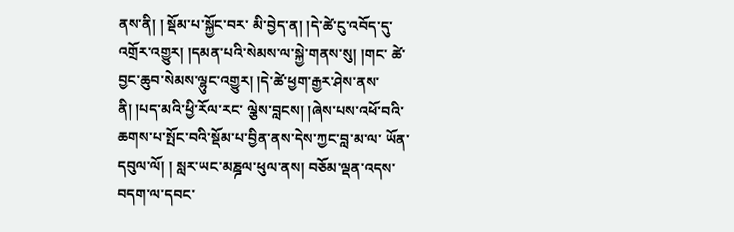ནས་ནི། ། སྡོམ་པ་སྐྱོང་བར་ མི་བྱེད་ན། །དེ་ཚེ་ངུ་འབོད་དུ་འགྲོར་འགྱུར། །དམན་པའི་སེམས་ལ་སྐྱེ་གནས་སུ། །གང་ ཚེ་བྱང་ཆུབ་སེམས་ལྷུང་འགྱུར། །དེ་ཚེ་ཕྱག་རྒྱར་ཤེས་ནས་ནི། །པད་མའི་ཕྱི་རོལ་རང་ ལྕེས་བླངས། །ཞེས་པས་འཕོ་བའི་ཆགས་པ་སྤོང་བའི་སྡོམ་པ་བྱིན་ནས་དེས་ཀྱང་བླ་མ་ལ་ ཡོན་དབུལ་ལོ། ། སླར་ཡང་མཎྜལ་ཕུལ་ནས། བཅོམ་ལྡན་འདས་བདག་ལ་དབང་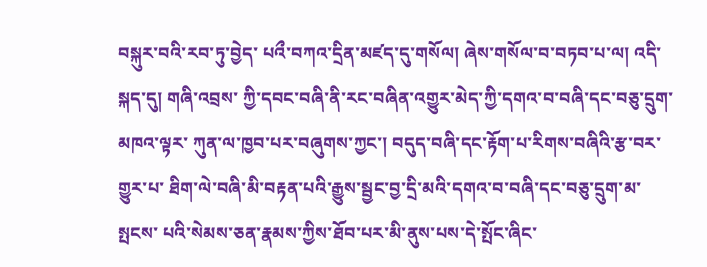བསྐུར་བའི་རབ་ཏུ་བྱེད་ པའྀ་བཀའ་དྲིན་མཛད་དུ་གསོལ། ཞེས་གསོལ་བ་བཏབ་པ་ལ། འདི་སྐད་དུ། གཞི་འབྲས་ ཀྱི་དབང་བཞི་ནི་རང་བཞིན་འགྱུར་མེད་ཀྱི་དགའ་བ་བཞི་དང་བཅུ་དྲུག་མཁའ་ལྟར་ ཀུན་ལ་ཁྱབ་པར་བཞུགས་ཀྱང་། བདུད་བཞི་དང་རྟོག་པ་རིགས་བཞིའི་རྩ་བར་གྱུར་པ་ ཐིག་ལེ་བཞི་མི་བརྟན་པའི་རྒྱུས་སྦྱང་བྱ་དྲི་མའི་དགའ་བ་བཞི་དང་བཅུ་དྲུག་མ་སྤངས་ པའི་སེམས་ཅན་རྣམས་ཀྱིས་ཐོབ་པར་མི་ནུས་པས་དེ་སྤོང་ཞིང་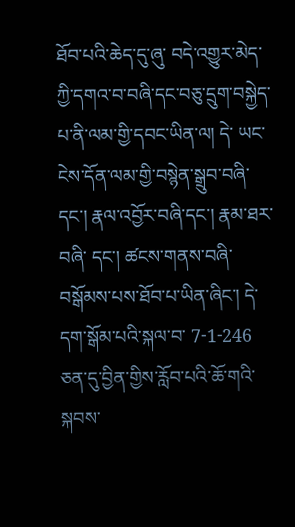ཐོབ་པའི་ཆེད་དུ་ཞུ་ བདེ་འགྱུར་མེད་ཀྱི་དགའ་བ་བཞི་དང་བཅུ་དྲུག་བསྐྱེད་པ་ནི་ལམ་གྱི་དབང་ཡིན་ལ། དེ་ ཡང་ངེས་དོན་ལམ་གྱི་བསྙེན་སྒྲུབ་བཞི་དང་། རྣལ་འབྱོར་བཞི་དང་། རྣམ་ཐར་བཞི་ དང་། ཚངས་གནས་བཞི་བསྒོམས་པས་ཐོབ་པ་ཡིན་ཞིང་། དེ་དག་སྒོམ་པའི་སྐལ་བ་ 7-1-246 ཅན་དུ་བྱིན་གྱིས་རློབ་པའི་ཆོ་གའི་སྐབས་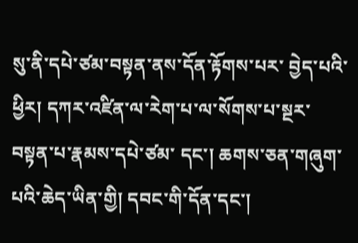སུ་ནི་དཔེ་ཙམ་བསྟན་ནས་དོན་རྟོགས་པར་ བྱེད་པའི་ཕྱིར། དཀར་འཛིན་ལ་རེག་པ་ལ་སོགས་པ་སྔར་བསྟན་པ་རྣམས་དཔེ་ཙམ་ དང་། ཆགས་ཅན་གཞུག་པའི་ཆེད་ཡིན་གྱི། དབང་གི་དོན་དང་།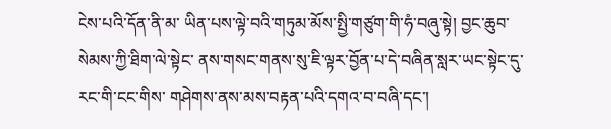ངེས་པའི་དོན་ནི་མ་ ཡིན་པས་ལྟེ་བའི་གཏུམ་མོས་སྤྱི་གཙུག་གི་ཧཾ་བཞུ་སྟེ། བྱང་ཆུབ་སེམས་ཀྱི་ཐིག་ལེ་སྟེང་ ནས་གསང་གནས་སུ་ཇི་ལྟར་བྱོན་པ་དེ་བཞིན་སླར་ཡང་སྟེང་དུ་རང་གི་ངང་གིས་ གཤེགས་ནས་མས་བརྟན་པའི་དགའ་བ་བཞི་དང་།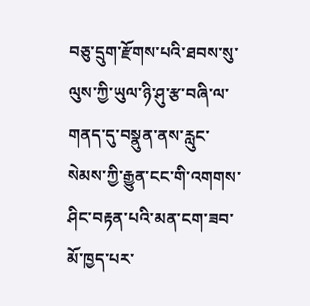བཅུ་དྲུག་རྫོགས་པའི་ཐབས་སུ་ ལུས་ཀྱི་ཡུལ་ཉི་ཤུ་རྩ་བཞི་ལ་གནད་དུ་བསྣུན་ནས་རླུང་སེམས་ཀྱི་རྒྱུན་ངང་གི་འགགས་ ཤིང་བརྟན་པའི་མན་ངག་ཟབ་མོ་ཁྱད་པར་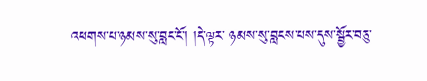འཕགས་པ་ཉམས་སུ་བླང་ངོ་། །དེ་ལྟར་ ཉམས་སུ་བླངས་པས་དུས་སྦྱོར་བཅུ་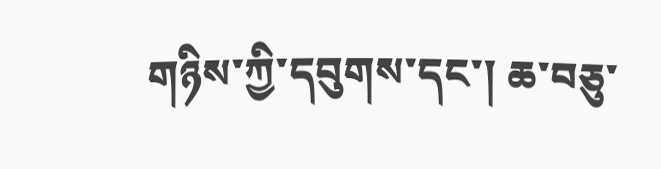གཉིས་ཀྱི་དབུགས་དང་། ཆ་བཅུ་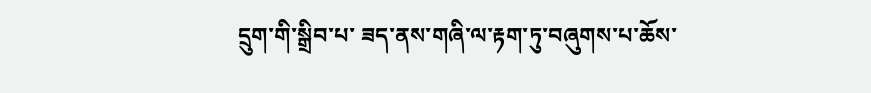དྲུག་གི་སྒྲིབ་པ་ ཟད་ནས་གཞི་ལ་རྟག་ཏུ་བཞུགས་པ་ཆོས་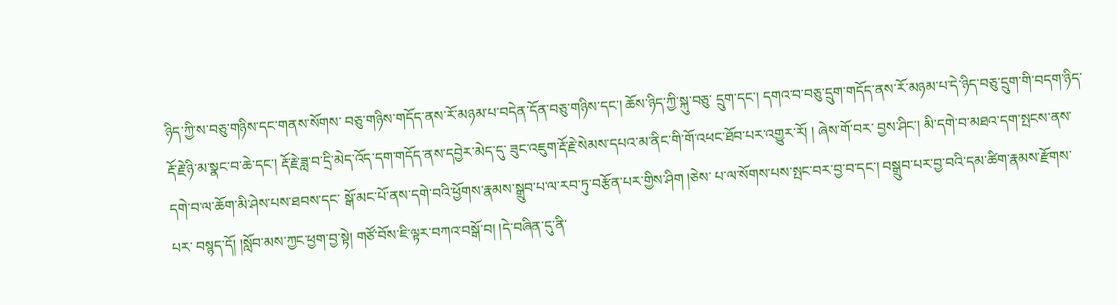ཉིད་ཀྱི་ས་བཅུ་གཉིས་དང་གནས་སོགས་ བཅུ་གཉིས་གདོད་ནས་རོ་མཉམ་པ་བདེན་དོན་བཅུ་གཉིས་དང་། ཆོས་ཉིད་ཀྱི་སྐུ་བཅུ་ དྲུག་དང་། དགའ་བ་བཅུ་དྲུག་གདོད་ནས་རོ་མཉམ་པ་དེ་ཉིད་བཅུ་དྲུག་གི་བདག་ཉིད་ རྡོ་རྗེ་ཉི་མ་སྣང་བ་ཆེ་དང་། རྡོ་རྗེ་ཟླ་བ་དྲི་མེད་འོད་དག་གདོད་ནས་དབྱེར་མེད་དུ་ ཟུང་འཇུག་རྡོ་རྗེ་སེམས་དཔའ་མ་ནིང་གི་གོ་འཕང་ཐོབ་པར་འགྱུར་རོ། ། ཞེས་གོ་བར་ བྱས་ཤིང་། མི་དགེ་བ་མཐའ་དག་སྤངས་ནས་དགེ་བ་ལ་ཆོག་མི་ཤེས་པས་ཐབས་དང་ སྒོ་མང་པོ་ནས་དགེ་བའི་ཕྱོགས་རྣམས་སྒྲུབ་པ་ལ་རབ་ཏུ་བརྩོན་པར་གྱིས་ཤིག །ཅེས་ པ་ལ་སོགས་པས་སྤང་བར་བྱ་བ་དང་། བསྒྲུབ་པར་བྱ་བའི་དམ་ཚིག་རྣམས་རྫོགས་པར་ བསྙད་དོ། །སློབ་མས་ཀྱང་ཕྱག་བྱ་སྟེ། གཙོ་བོས་ཇི་ལྟར་བཀའ་བསྒོ་བ། །དེ་བཞིན་དུ་ནི་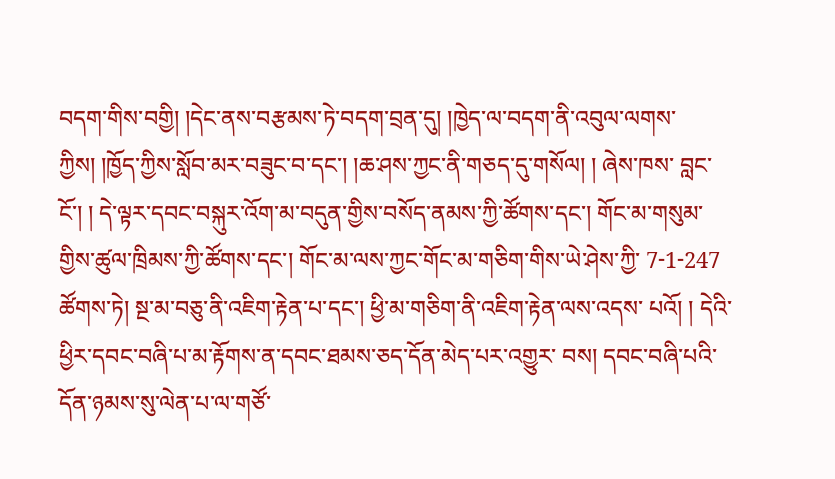བདག་གིས་བགྱི། །དེང་ནས་བརྩམས་ཏེ་བདག་བྲན་དུ། །ཁྱེད་ལ་བདག་ནི་འབུལ་ལགས་ ཀྱིས། །ཁྱོད་ཀྱིས་སློབ་མར་བཟུང་བ་དང་། །ཆ་ཤས་ཀྱང་ནི་གཅད་དུ་གསོལ། ། ཞེས་ཁས་ བླང་ངོ་། ། དེ་ལྟར་དབང་བསྐུར་འོག་མ་བདུན་གྱིས་བསོད་ནམས་ཀྱི་ཚོགས་དང་། གོང་མ་གསུམ་ གྱིས་ཚུལ་ཁྲིམས་ཀྱི་ཚོགས་དང་། གོང་མ་ལས་ཀྱང་གོང་མ་གཅིག་གིས་ཡེ་ཤེས་ཀྱི་ 7-1-247 ཚོགས་ཏེ། སྔ་མ་བཅུ་ནི་འཇིག་རྟེན་པ་དང་། ཕྱི་མ་གཅིག་ནི་འཇིག་རྟེན་ལས་འདས་ པའོ། ། དེའི་ཕྱིར་དབང་བཞི་པ་མ་རྟོགས་ན་དབང་ཐམས་ཅད་དོན་མེད་པར་འགྱུར་ བས། དབང་བཞི་པའི་དོན་ཉམས་སུ་ལེན་པ་ལ་གཙོ་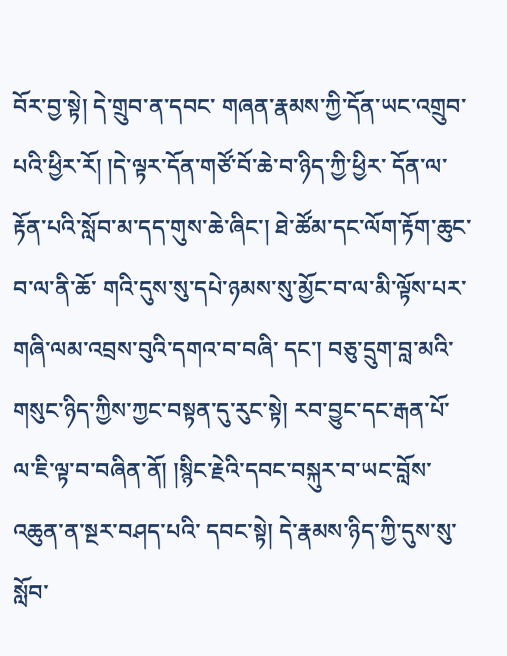བོར་བྱ་སྟེ། དེ་གྲུབ་ན་དབང་ གཞན་རྣམས་ཀྱི་དོན་ཡང་འགྲུབ་པའི་ཕྱིར་རོ། །དེ་ལྟར་དོན་གཙོ་བོ་ཆེ་བ་ཉིད་ཀྱི་ཕྱིར་ དོན་ལ་རྟོན་པའི་སློབ་མ་དད་གུས་ཆེ་ཞིང་། ཐེ་ཚོམ་དང་ལོག་རྟོག་ཆུང་བ་ལ་ནི་ཆོ་ གའི་དུས་སུ་དཔེ་ཉམས་སུ་མྱོང་བ་ལ་མི་ལྟོས་པར་གཞི་ལམ་འབྲས་བུའི་དགའ་བ་བཞི་ དང་། བཅུ་དྲུག་བླ་མའི་གསུང་ཉིད་ཀྱིས་ཀྱང་བསྟན་དུ་རུང་སྟེ། རབ་བྱུང་དང་རྒན་པོ་ ལ་ཇི་ལྟ་བ་བཞིན་ནོ། །སྙིང་རྗེའི་དབང་བསྐུར་བ་ཡང་བློས་འཆུན་ན་སྔར་བཤད་པའི་ དབང་སྟེ། དེ་རྣམས་ཉིད་ཀྱི་དུས་སུ་སློབ་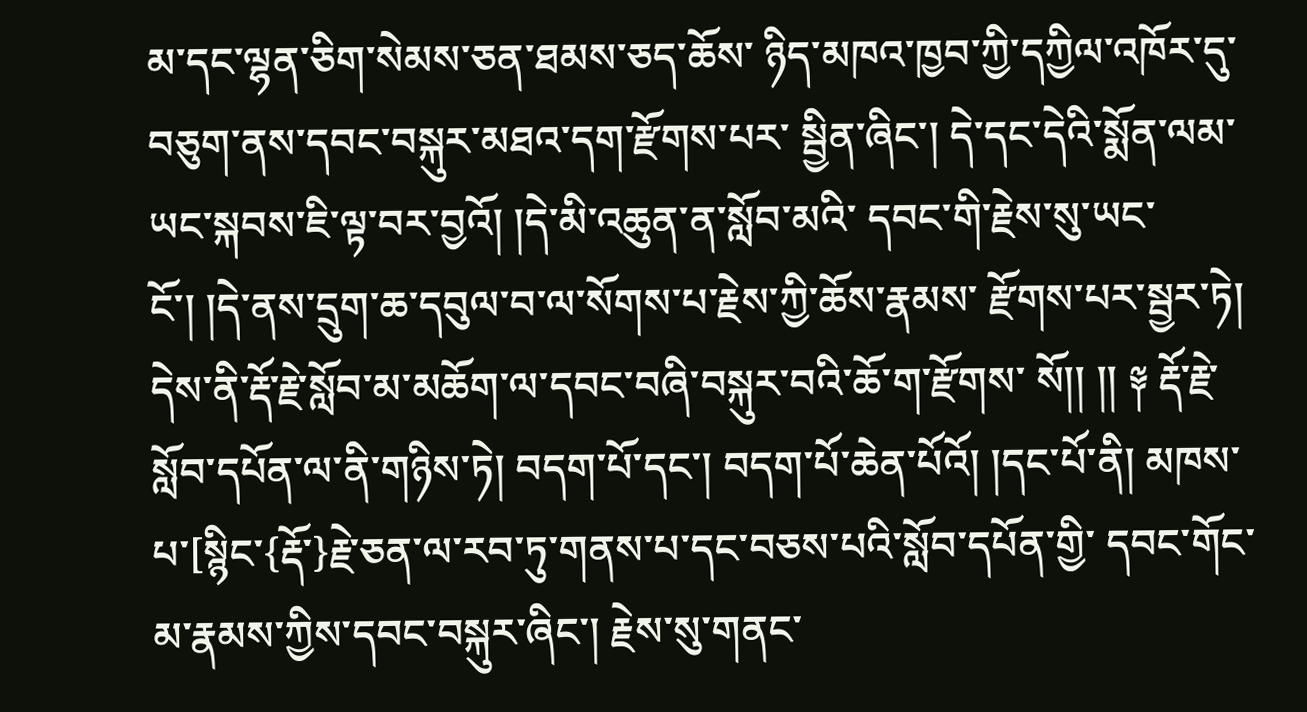མ་དང་ལྷན་ཅིག་སེམས་ཅན་ཐམས་ཅད་ཆོས་ ཉིད་མཁའ་ཁྱབ་ཀྱི་དཀྱིལ་འཁོར་དུ་བཅུག་ནས་དབང་བསྐུར་མཐའ་དག་རྫོགས་པར་ སྦྱིན་ཞིང་། དེ་དང་དེའི་སྨོན་ལམ་ཡང་སྐབས་ཇི་ལྟ་བར་བྱའོ། །དེ་མི་འཆུན་ན་སློབ་མའི་ དབང་གི་རྗེས་སུ་ཡང་ངོ་། །དེ་ནས་དྲུག་ཆ་དབུལ་བ་ལ་སོགས་པ་རྗེས་ཀྱི་ཆོས་རྣམས་ རྫོགས་པར་སྦྱར་ཏེ། དེས་ནི་རྡོ་རྗེ་སློབ་མ་མཆོག་ལ་དབང་བཞི་བསྐུར་བའི་ཆོ་ག་རྫོགས་ སོ།། །། ༈ རྡོ་རྗེ་སློབ་དཔོན་ལ་ནི་གཉིས་ཏེ། བདག་པོ་དང་། བདག་པོ་ཆེན་པོའོ། །དང་པོ་ནི། མཁས་པ་[སྙིང་{རྡོ་}རྗེ་ཅན་ལ་རབ་ཏུ་གནས་པ་དང་བཅས་པའི་སློབ་དཔོན་གྱི་ དབང་གོང་མ་རྣམས་ཀྱིས་དབང་བསྐུར་ཞིང་། རྗེས་སུ་གནང་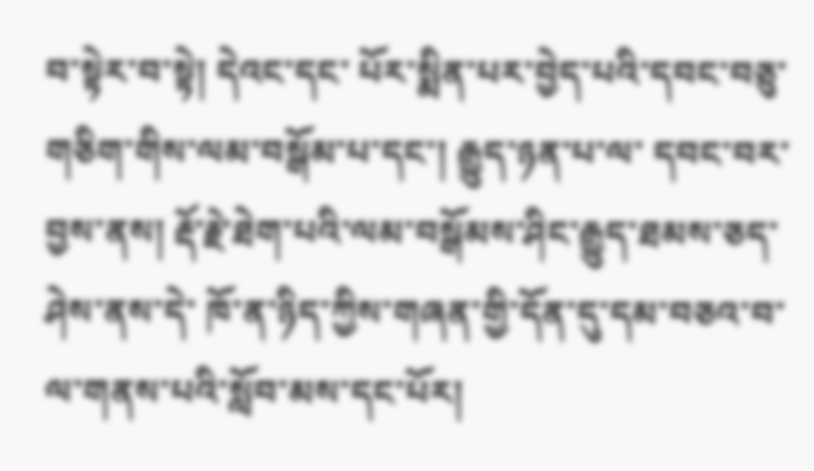བ་སྟེར་བ་སྟེ། དེའང་དང་ པོར་སྨིན་པར་བྱེད་པའི་དབང་བཅུ་གཅིག་གིས་ལམ་བསྒོམ་པ་དང་། རྒྱུད་ཉན་པ་ལ་ དབང་བར་བྱས་ནས། རྡོ་རྗེ་ཐེག་པའི་ལམ་བསྒོམས་ཤིང་རྒྱུད་ཐམས་ཅད་ཤེས་ནས་དེ་ ཁོ་ན་ཉིད་ཀྱིས་གཞན་གྱི་དོན་དུ་དམ་བཅའ་བ་ལ་གནས་པའི་སློབ་མས་དང་པོར།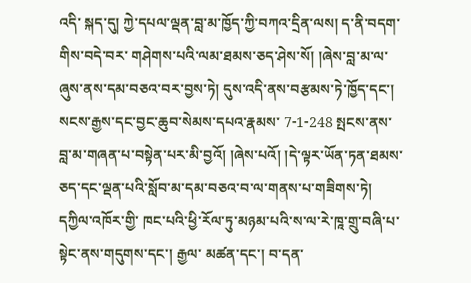འདི་ སྐད་དུ། ཀྱེ་དཔལ་ལྡན་བླ་མ་ཁྱོད་ཀྱི་བཀའ་དྲིན་ལས། ད་ནི་བདག་གིས་བདེ་བར་ གཤེགས་པའི་ལམ་ཐམས་ཅད་ཤེས་སོ། །ཞེས་བླ་མ་ལ་ཞུས་ནས་དམ་བཅའ་བར་བྱས་ཏེ། དུས་འདི་ནས་བརྩམས་ཏེ་ཁྱོད་དང་། སངས་རྒྱས་དང་བྱང་ཆུབ་སེམས་དཔའ་རྣམས་ 7-1-248 སྤངས་ནས་བླ་མ་གཞན་པ་བསྟེན་པར་མི་བྱའོ། །ཞེས་པའོ། །དེ་ལྟར་ཡོན་ཏན་ཐམས་ ཅད་དང་ལྡན་པའི་སློབ་མ་དམ་བཅའ་བ་ལ་གནས་པ་གཟིགས་ཏེ། དཀྱིལ་འཁོར་གྱི་ ཁང་པའི་ཕྱི་རོལ་ཏུ་མཉམ་པའི་ས་ལ་རེ་ཁཱ་གྲུ་བཞི་པ་སྟེང་ནས་གདུགས་དང་། རྒྱལ་ མཚན་དང་། བ་དན་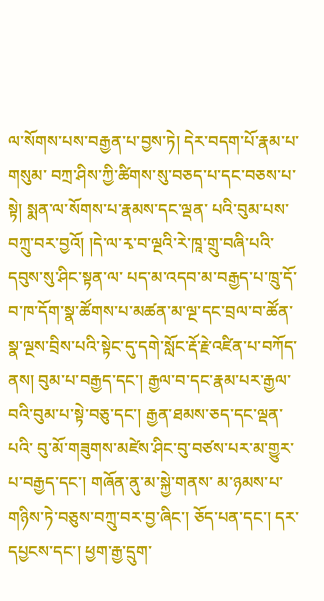ལ་སོགས་པས་བརྒྱན་པ་བྱས་ཏེ། དེར་བདག་པོ་རྣམ་པ་གསུམ་ བཀྲ་ཤིས་ཀྱི་ཚིགས་སུ་བཅད་པ་དང་བཅས་པ་སྟེ། སྨན་ལ་སོགས་པ་རྣམས་དང་ལྡན་ པའི་བུམ་པས་བཀྲུ་བར་བྱའོ། །དེ་ལ་རྭ་བ་ལྔའི་རེ་ཁཱ་གྲུ་བཞི་པའི་དབུས་སུ་ཤིང་སྟན་ལ་ པད་མ་འདབ་མ་བརྒྱད་པ་ཁྲུ་དོ་བ་ཁ་དོག་སྣ་ཚོགས་པ་མཚན་མ་ལྔ་དང་བྲལ་བ་ཚོན་ སྣ་ལྔས་བྲིས་པའི་སྟེང་དུ་དགེ་སློང་རྡོ་རྗེ་འཛིན་པ་བཀོད་ནས། བུམ་པ་བརྒྱད་དང་། རྒྱལ་བ་དང་རྣམ་པར་རྒྱལ་བའི་བུམ་པ་སྟེ་བཅུ་དང་། རྒྱན་ཐམས་ཅད་དང་ལྡན་པའི་ བུ་མོ་གཟུགས་མཛེས་ཤིང་བུ་བཙས་པར་མ་གྱུར་པ་བརྒྱད་དང་། གཞོན་ནུ་མ་སྐྱེ་གནས་ མ་ཉམས་པ་གཉིས་ཏེ་བཅུས་བཀྲུ་བར་བྱ་ཞིང་། ཅོད་པན་དང་། དར་དཔྱངས་དང་། ཕྱག་རྒྱ་དྲུག་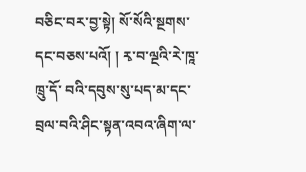བཅིང་བར་བྱ་སྟེ། སོ་སོའི་སྔགས་དང་བཅས་པའོ། ། རྭ་བ་ལྔའི་རེ་ཁཱ་ཁྲུ་དོ་ བའི་དབུས་སུ་པད་མ་དང་བྲལ་བའི་ཤིང་སྟན་འབའ་ཞིག་ལ་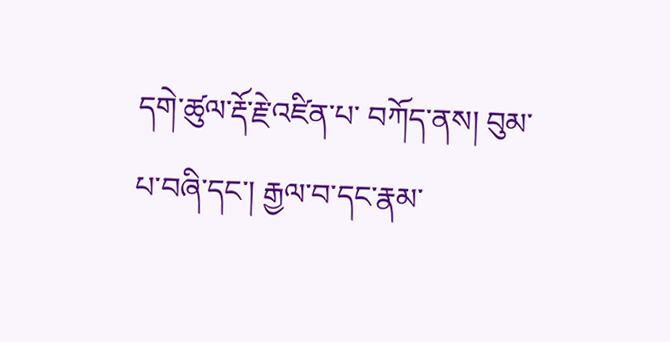དགེ་ཚུལ་རྡོ་རྗེ་འཛིན་པ་ བཀོད་ནས། བུམ་པ་བཞི་དང་། རྒྱལ་བ་དང་རྣམ་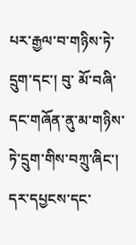པར་རྒྱལ་བ་གཉིས་ཏེ་དྲུག་དང་། བུ་ མོ་བཞི་དང་གཞོན་ནུ་མ་གཉིས་ཏེ་དྲུག་གིས་བཀྲུ་ཞིང་། དར་དཔྱངས་དང་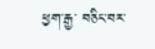ཕྱག་རྒྱ་ བཅིང་བར་